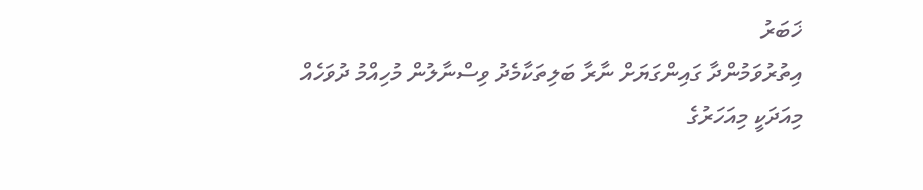ޚަބަރު
އިތުރުވަމުންދާ ގައިންގަޔަށް ނާރާ ބަލިތަކާމެދު ވިސްނާލުން މުހިއްމު ދުވަހެއް
މިއަދަކީ މިއަހަރުގެ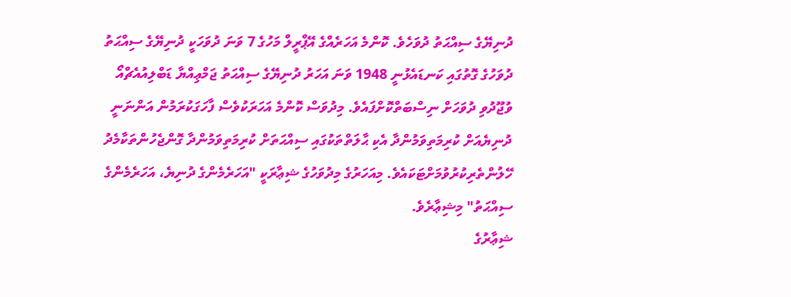ދުނިޔޭގެ ސިއްޙަތު ދުވަހެވެ. ކޮންމެ އަހަރެއްގެ އޭޕްރީލް މަހުގެ 7 ވަނަ ދުވަހަކީ ދުނިޔޭގެ ސިއްޙަތު ދުވަހުގެ ގޮތުގައި ކަނޑައެޅުނީ 1948 ވަނަ އަހަރު ދުނިޔޭގެ ސިއްޙަތު ޖަމްޢިއްޔާ ޑަބްލިއުއެޗްއޯ ވުޖޫދުވި ދުވަހަށް ނިސްބަތްކޮށްފައެވެ. މިދުވަސް ކޮންމެ އަހަރަކުވެސް ފާހަގަކުރަމުން އަންނަނީ ދުނިޔެއަށް ކުރިމަތިވަމުންދާ އެކި ޙާލަތްތަކުގައި ސިއްޙަތަށް ކުރިމަތިވަމުންދާ ގޮންޖެހުންތަކާމެދު ހޭލުންތެރިކުރުވުމަށްޓަކައެވެ. މިއަހަރުގެ މިދުވަހުގެ ޝިޢާރަކީ "އަހަރެމެންގެ ދުނިޔެ، އަހަރެމެންގެ ސިއްޙަތު" މިޝިޢާރެވެ.
ޝިޢާރުގެ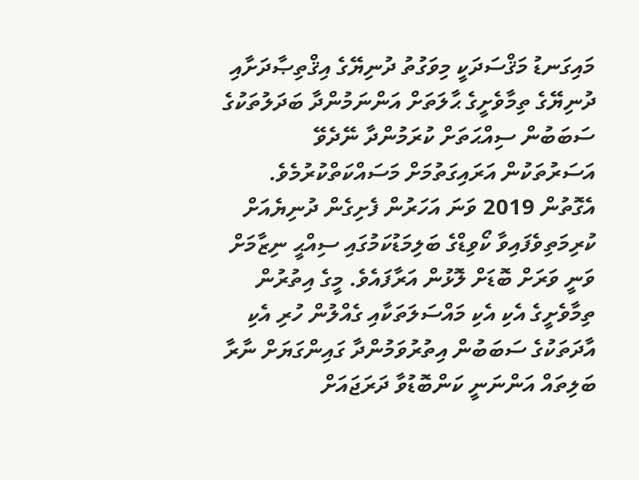މައިގަނޑު މަޤްސަދަކީ މިވަގުތު ދުނިޔޭގެ އިޤްތިޞާދަށާއި ދުނިޔޭގެ ތިމާވެށީގެ ޙާލަތަށް އަންނަމުންދާ ބަދަލުތަކުގެ ސަބަބުން ސިއްޙަތަށް ކުރަމުންދާ ނޭދެވޭ އަސަރުތަކުން އަރައިގަތުމަށް މަސައްކަތްކުރުމެވެ. އެގޮތުން 2019 ވަނަ އަހަރުން ފެށިގެން ދުނިޔެއަށް ކުރިމަތިވެފައިވާ ކޯވިޑްގެ ބަލިމަޑުކަމުގައި ސިއްޙީ ނިޒާމަށް ވަނީ ވަރަށް ބޮޑަށް ލޮޅުން އަރާފައެވެ. މީގެ އިތުރުން ތިމާވެށީގެ އެކި އެކި މައްސަލަތަކާއި ގެއްލުން ހުރި އެކި އާދަތަކުގެ ސަބަބުން އިތުރުވަމުންދާ ގައިންގަޔަށް ނާރާ ބަލިތައް އަންނަނީ ކަންބޮޑުވާ ދަރަޖައަށް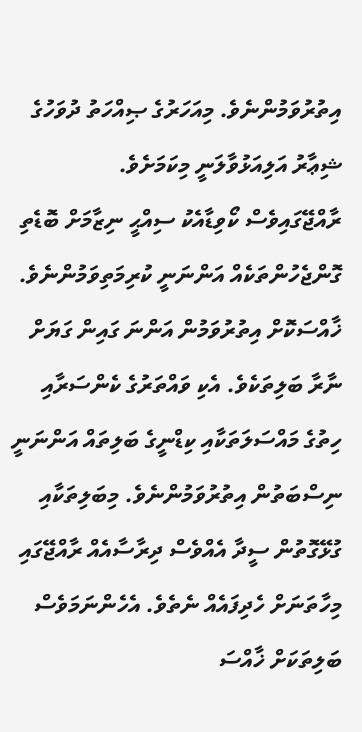އިތުރުވަމުންނެވެ. މިއަހަރުގެ ޞިއްހަތު ދުވަހުގެ ޝިޢާރު އަލިއަޅުވާލަނީ މިކަމަށެވެ.
ރާއްޖޭގައިވެސް ކޯވިޑާއެކު ސިއްޙީ ނިޒާމަށް ބޮޑެތި ގޮންޖެހުންތަކެއް އަންނަނީ ކުރިމަތިވަމުންނެވެ. ޚާއްސަކޮށް އިތުރުވަމުން އަންނަ ގައިން ގަޔަށް ނާރާ ބަލިތަކެވެ. އެކި ވައްތަރުގެ ކެންސަރާއި ހިތުގެ މައްސަލަތަކާއި ކިޑްނީގެ ބަލިތައް އަންނަނީ ނިސްބަތުން އިތުރުވަމުންނެވެ. މިބަލިތަކާއި ގުޅޭގޮތުން ސީދާ އެއްވެސް ދިރާސާއެއް ރާއްޖޭގައި މިހާތަނަށް ހެދިފައެއް ނެތެވެ. އެހެންނަމަވެސް ބަލިތަކަށް ޚާއްސަ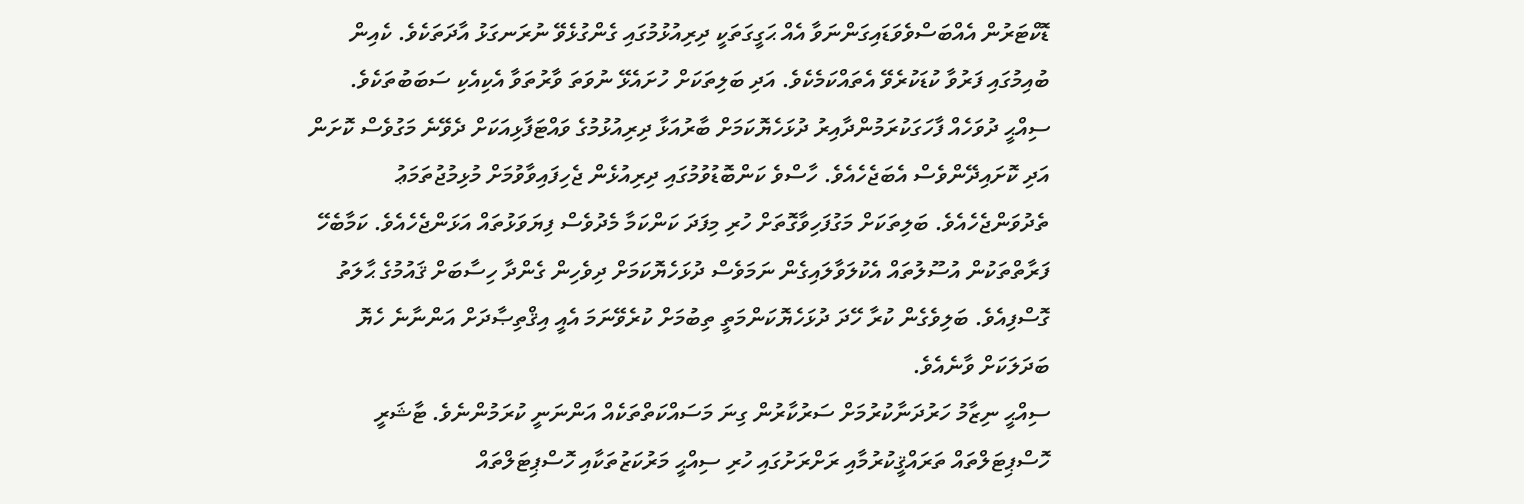ޑޮކްޓަރުން އެއްބަސްވެވަޑައިގަންނަވާ އެއް ޙަގީގަތަކީ ދިރިއުޅުމުގައި ގެންގުޅެވޭ ނުރަނގަޅު އާދަތަކެވެ. ކެއިން ބުއިމުގައި ފަރުވާ ކުޑަކުރެވޭ އެތައްކަމެކެވެ. އަދި ބަލިތަކަށް ހުށައެޅޭ ނުވަތަ ވާރުތަވާ އެކިއެކި ސަބަބުތަކެވެ.
ސިއްޙީ ދުވަހެއް ފާހަގަކުރަމުންދާއިރު ދުޅަހެޔޮކަމަށް ބާރުއަޅާ ދިރިއުޅުމުގެ ވައްޓަފާޅިއަކަށް ދެވޭނެ މަގުވެސް ކޮށަން އަދި ކޮށައިދޭންވެސް އެބަޖެހެއެވެ. ހާސްވެ ކަންބޮޑުވުމުގައި ދިރިއުޅެން ޖެހިފައިވާވުމަށް މުޅިމުޖުތަމަޢު ތެދުވަންޖެހެއެވެ. ބަލިތަކަށް މަގުފަހިވާގޮތަށް ހުރި މިފަދަ ކަންކަމާ މެދުވެސް ފިޔަވަޅުތައް އަޅަންޖެހެއެވެ. ކަމާބެހޭ ފަރާތްތަކުން އުސޫލުތައް އެކުލަވާލައިގެން ނަމަވެސް ދުޅަހެޔޮކަމަށް ދިވެހިން ގެންދާ ހިސާބަށް ޤައުމުގެ ޙާލަތު ގޮސްފިއެވެ. ބަލިވެގެން ކުރާ ހޭދަ ދުޅަހެޔޮކަންމަތީ ތިބުމަށް ކުރެވޭނަމަ އެއީ އިޤްތިޞާދަށް އަންނާނެ ހެޔޮ ބަދަލަކަށް ވާނެއެވެ.
ސިއްޙީ ނިޒާމު ހަރުދަނާކުރުމަށް ސަރުކާރުން ގިނަ މަސައްކަތްތަކެއް އަންނަނީ ކުރަމުންނެވެ. ޓާޝަރީ ހޮސްޕިޓަލްތައް ތަރައްޤީކުރުމާއި ރަށްރަށުގައި ހުރި ސިއްޙީ މަރުކަޒުތަކާއި ހޮސްޕިޓަލްތައް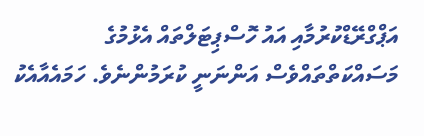އަޕްގްރޭޑްކުރުމާއި އައު ހޮސްޕިޓަލްތައް އެޅުމުގެ މަސައްކަތްތައްވެސް އަންނަނީ ކުރަމުންނެވެ. ހަމައެއާއެކު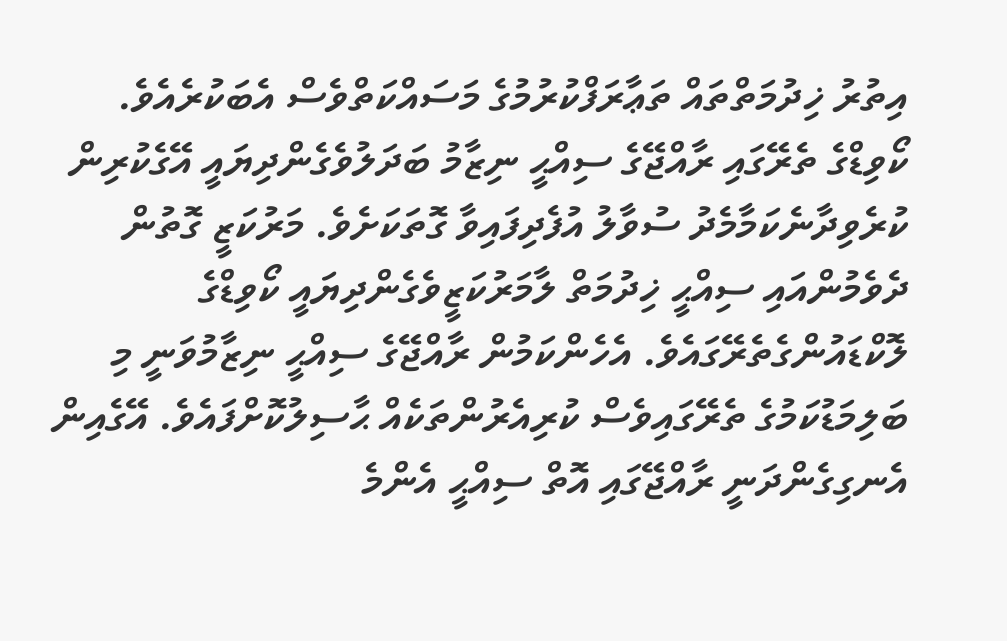އިތުރު ޚިދުމަތްތައް ތަޢާރަފްކުރުމުގެ މަސައްކަތްވެސް އެބަކުރެއެވެ.
ކޯވިޑްގެ ތެރޭގައި ރާއްޖޭގެ ސިއްޙީ ނިޒާމު ބަދަލުވެގެންދިޔައީ އޭގެކުރިން ކުރެވިދާނެކަމާމެދު ސުވާލު އުފެދިފައިވާ ގޮތަކަށެވެ. މަރުކަޒީ ގޮތުން ދެވެމުންއައި ސިއްޙީ ޚިދުމަތް ލާމަރުކަޒީވެގެންދިޔައީ ކޯވިޑްގެ ލޮކްޑައުންގެތެރޭގައެވެ. އެހެންކަމުން ރާއްޖޭގެ ސިއްޙީ ނިޒާމުވަނީ މި ބަލިމަޑުކަމުގެ ތެރޭގައިވެސް ކުރިއެރުންތަކެއް ޙާސިލުކޮށްފައެވެ. އޭގެއިން އެނގިގެންދަނީ ރާއްޖޭގައި އޮތް ސިއްޙީ އެންމެ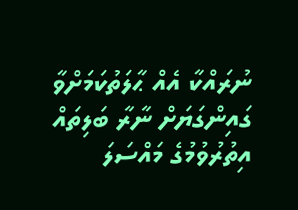ނުރައްކާ އެއް ޙާލަތުކަމަށްވާ ގައިންގަޔަށް ނާރާ ބަލިތައް އިތުރުވުމުގެ މައްސަލަ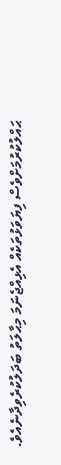ޙައްލުކުރުމަށްވެސް ފިޔަވަޅުތަކެއް އެޅިއްޖެނަމަ މިޙާލަތު ބަދަލުކުރެވިދާނެއެވެ.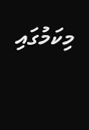މިކަމުގައި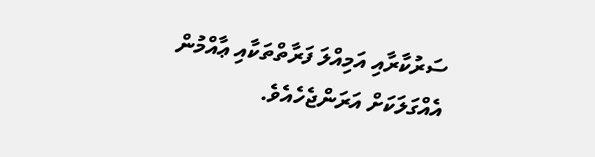ސަރުކާރާއި އަމިއްލަ ފަރާތްތަކާއި ޢާއްމުން އެއްގަލަކަށް އަރަންޖެހެއެވެ.